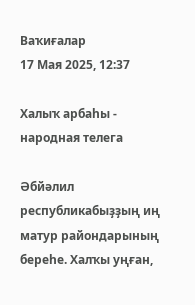Ваҡиғалар
17 Мая 2025, 12:37

Халыҡ арбаһы - народная телега

Әбйәлил республикабыҙҙың иң матур райондарының береһе. Халҡы уңған,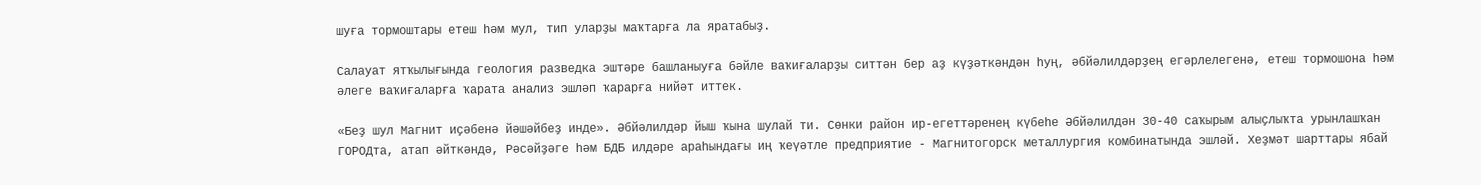шуға тормоштары етеш һәм мул, тип уларҙы маҡтарға ла яратабыҙ.

Салауат ятҡылығында геология разведка эштәре башланыуға бәйле ваҡиғаларҙы ситтән бер аҙ күҙәткәндән һуң, әбйәлилдәрҙең егәрлелегенә, етеш тормошона һәм әлеге ваҡиғаларға ҡарата анализ эшләп ҡарарға нийәт иттек.

«Беҙ шул Магнит иҫәбенә йәшәйбеҙ инде». Әбйәлилдәр йыш ҡына шулай ти. Сөнки район ир-егеттәренең күбеһе Әбйәлилдән 30-40 саҡырым алыҫлыҡта урынлашҡан ГОРОДта, атап әйткәндә, Рәсәйҙәге һәм БДБ илдәре араһындағы иң ҡеүәтле предприятие - Магнитогорск металлургия комбинатында эшләй. Хеҙмәт шарттары ябай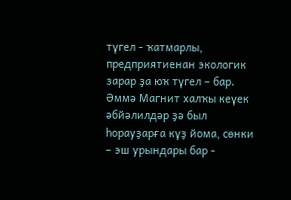түгел - ҡатмарлы, предприятиенан экологик зарар ҙа юҡ түгел – бар. Әммә Магнит халҡы кеүек әбйәлилдәр ҙә был һорауҙарға күҙ йома, сөнки – эш урындары бар -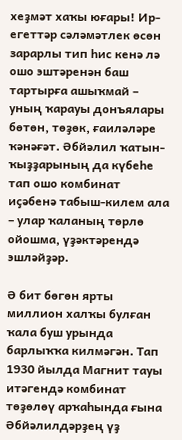хеҙмәт хаҡы юғары! Ир-егеттәр сәләмәтлек өсөн зарарлы тип һис кенә лә ошо эштәренән баш тартырға ашыҡмай – уның ҡарауы донъялары бөтөн, төҙөк, ғаиләләре ҡәнәғәт. Әбйәлил ҡатын-ҡыҙҙарының да күбеһе тап ошо комбинат иҫәбенә табыш-килем ала – улар ҡаланың төрлө ойошма, үҙәктәрендә эшләйҙәр.

Ә бит бөгөн ярты миллион халҡы булған ҡала буш урында барлыҡҡа килмәгән. Тап 1930 йылда Магнит тауы итәгендә комбинат төҙөлөү арҡаһында ғына Әбйәлилдәрҙең үҙ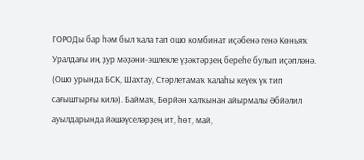ГОРОДы бар һәм был ҡала тап ошо комбинат иҫәбенә генә Көньяҡ Уралдағы иң ҙур мәҙәни-эшлекле үҙәктәрҙең береһе булып иҫәпләнә. (Ошо урында БСК, Шахтау, Стәрлетамаҡ ҡалаһы кеүек үк тип сағыштырғы килә). Баймаҡ, Бөрйән халҡынан айырмалы Әбйәлил ауылдарында йәшәүселәрҙең ит, һөт, май,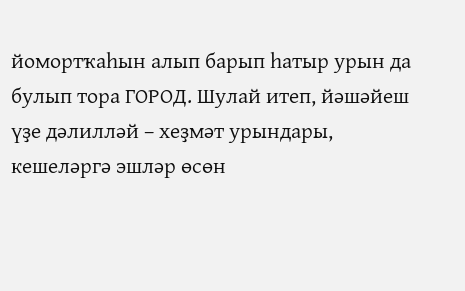йомортҡаһын алып барып һатыр урын да булып тора ГОРОД. Шулай итеп, йәшәйеш үҙе дәлилләй – хеҙмәт урындары, кешеләргә эшләр өсөн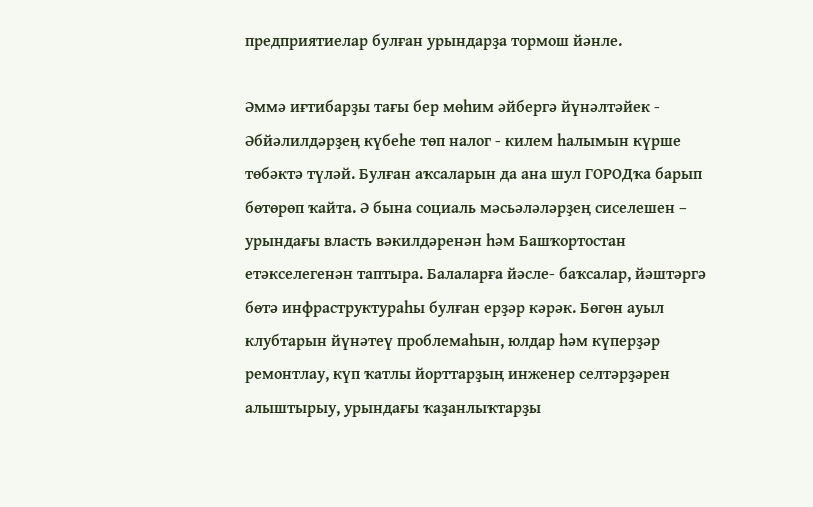предприятиелар булған урындарҙа тормош йәнле.

Әммә иғтибарҙы тағы бер мөһим әйбергә йүнәлтәйек - Әбйәлилдәрҙең күбеһе төп налог - килем һалымын күрше төбәктә түләй. Булған аҡсаларын да ана шул ГОРОДҡа барып бөтөрөп ҡайта. Ә бына социаль мәсьәләләрҙең сиселешен – урындағы власть вәкилдәренән һәм Башҡортостан етәкселегенән таптыра. Балаларға йәсле- баҡсалар, йәштәргә бөтә инфраструктураһы булған ерҙәр кәрәк. Бөгөн ауыл клубтарын йүнәтеү проблемаһын, юлдар һәм күперҙәр ремонтлау, күп ҡатлы йорттарҙың инженер селтәрҙәрен алыштырыу, урындағы ҡаҙанлыҡтарҙы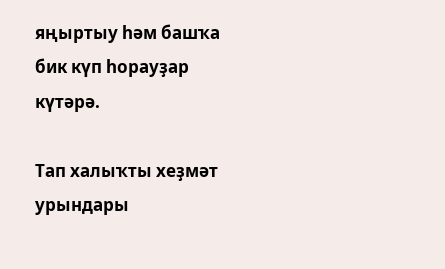яңыртыу һәм башҡа бик күп һорауҙар күтәрә.

Тап халыҡты хеҙмәт урындары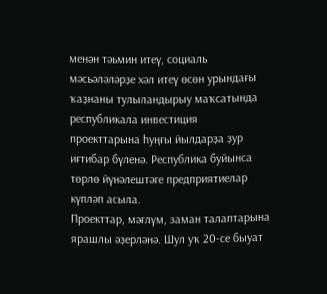менән тәьмин итеү, социаль мәсьәләләрҙе хәл итеү өсөн урындағы ҡаҙнаны тулыландырыу маҡсатында республикала инвестиция проекттарына һуңғы йылдарҙа ҙур иғтибар бүленә. Республика буйынса төрлө йүнәлештәге предприятиелар күпләп асыла.
Проекттар, мәғлүм, заман талаптарына ярашлы әҙерләнә. Шул уҡ 20-се быуат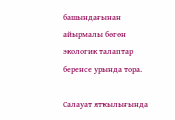башындағынан айырмалы бөгөн экологик талаптар беренсе урында тора.

Салауат ятҡылығында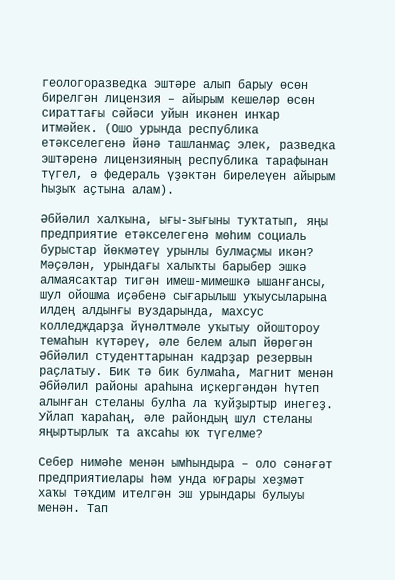геологоразведка эштәре алып барыу өсөн бирелгән лицензия – айырым кешеләр өсөн сираттағы сәйәси уйын икәнен инҡар итмәйек. (Ошо урында республика етәкселегенә йәнә ташланмаҫ элек, разведка эштәренә лицензияның республика тарафынан түгел, ә федераль үҙәктән бирелеүен айырым һыҙыҡ аҫтына алам).

Әбйәлил халҡына, ығы-зығыны туҡтатып, яңы предприятие етәкселегенә мөһим социаль бурыстар йөкмәтеү урынлы булмаҫмы икән? Мәҫәлән, урындағы халыҡты барыбер эшкә алмаясаҡтар тигән имеш-мимешкә ышанғансы, шул ойошма иҫәбенә сығарылыш уҡыусыларына илдең алдынғы вуздарында, махсус колледждарҙа йүнәлтмәле уҡытыу ойоштороу темаһын күтәреү, әле белем алып йөрөгән Әбйәлил студенттарынан кадрҙар резервын раҫлатыу. Бик тә бик булмаһа, Магнит менән Әбйәлил районы араһына иҫкергәндән һүтеп алынған стеланы булһа ла ҡуйҙыртыр инегеҙ. Уйлап ҡараһаң, әле райондың шул стеланы яңыртырлыҡ та аҡсаһы юҡ түгелме?

Себер нимәһе менән ымһындыра – оло сәнәғәт предприятиелары һәм унда юғрары хеҙмәт хаҡы тәҡдим ителгән эш урындары булыуы менән. Тап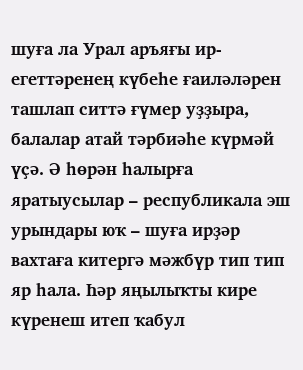шуға ла Урал аръяғы ир-егеттәренең күбеһе ғаиләләрен ташлап ситтә ғүмер уҙҙыра, балалар атай тәрбиәһе күрмәй үҫә. Ә һөрән һалырға яратыусылар – республикала эш урындары юҡ – шуға ирҙәр вахтаға китергә мәжбүр тип тип яр һала. Һәр яңылыҡты кире күренеш итеп ҡабул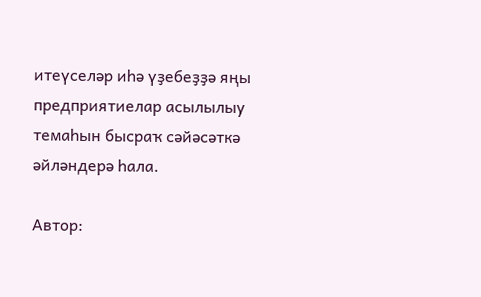итеүселәр иһә үҙебеҙҙә яңы предприятиелар асылылыу темаһын бысраҡ сәйәсәткә әйләндерә һала.

Автор: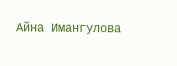Айна Имангулова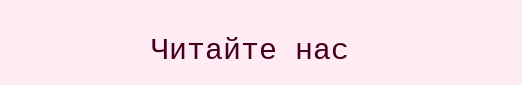Читайте нас